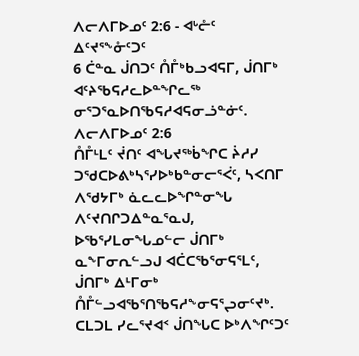ᐱᓕᐱᒥᐅᓄᑦ 2:6 - ᐊᒡᓔᑦ ᐃᑦᔪᕐᖕᓁᑦᑐᑦ
6 ᑖᓐᓇ ᒎᑎᑐᑦ ᑍᒤᒃᑲᓗᐊᕋᒥ, ᒎᑎᒥᒃ ᐊᑦᔨᖃᕋᓱᓚᐅᓐᖏᓚᖅ ᓂᕐᑐᕐᓇᐅᑎᖃᕋᓱᐊᕋᓂᓘᓐᓃᑦ.
ᐱᓕᐱᒥᐅᓄᑦ 2:6
ᑍᒤᒻᒪᑦ ᔫᑎᑦ ᐊᖓᔪᖅᑳᖏᑕ ᔩᓱᓯ ᑐᖁᑕᐅᕕᒃᓴᕐᓯᐅᒃᑲᓐᓂᓕᕐᐹᑦ, ᓴᐸᑎᒥ ᐱᖁᔭᒥᒃ ᓈᓚᓚᐅᖏᓐᓂᖓ ᐱᑦᔪᑎᒋᑐᐃᓐᓇᕐᓇᒍ, ᐅᖃᕐᓯᒪᓂᖓᓄᓪᓕ ᒎᑎᒥᒃ ᓇᖕᒥᓂᕆᓪᓗᒍ ᐊᑖᑕᖃᕐᓂᕋᕐᒪᑦ, ᒎᑎᒥᒃ ᐃᒻᒥᓂᒃ ᑍᒤᓪᓗᐊᖃᕐᑎᖃᕋᓱᖕᓂᕋᕐᖢᓂᑦᔪᒃ.
ᑕᒪᑐᒪ ᓯᓚᕐᔪᐊᑉ ᒎᑎᖓᑕ ᐅᒃᐱᖏᑦᑐᑦ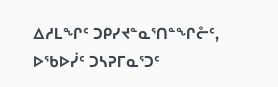ᐃᓱᒪᖏᑦ ᑐᑭᓯᔪᓐᓇᕐᑎᓐᖏᓔᑦ, ᐅᖃᐅᓰᑦ ᑐᓴᕈᒥᓇᕐᑐᑦ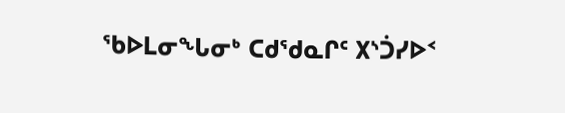ᖃᐅᒪᓂᖓᓂᒃ ᑕᑯᖁᓇᒋᑦ ᙭ᔅᑑᓯᐅᑉ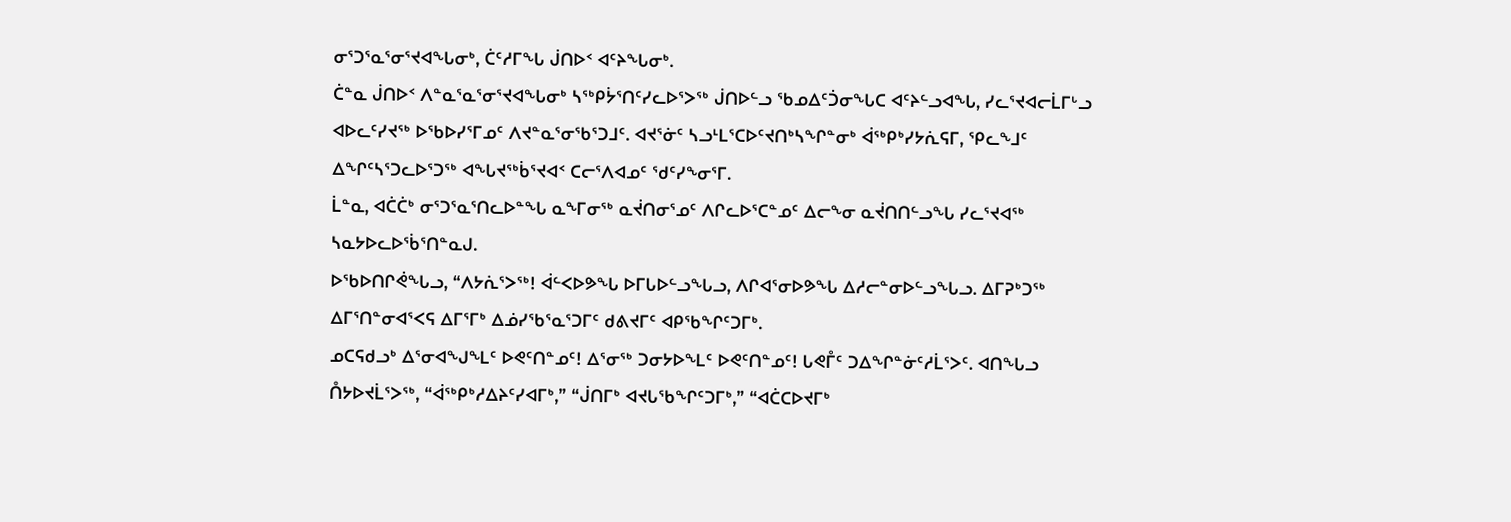ᓂᕐᑐᕐᓇᕐᓂᕐᔪᐊᖓᓂᒃ, ᑖᑦᓱᒥᖓ ᒎᑎᐅᑉ ᐊᑦᔨᖓᓂᒃ.
ᑖᓐᓇ ᒎᑎᐅᑉ ᐱᓐᓇᕐᓇᕐᓂᕐᔪᐊᖓᓂᒃ ᓴᖅᑭᔮᕐᑎᑦᓯᓚᐅᕐᐳᖅ ᒎᑎᐅᓪᓗ ᖃᓄᐃᑦᑑᓂᖓᑕ ᐊᑦᔨᓪᓗᐊᖓ, ᓯᓚᕐᔪᐊᓕᒫᒥᒡᓗ ᐊᐅᓚᑦᓯᔪᖅ ᐅᖃᐅᓯᕐᒥᓄᑦ ᐱᔪᓐᓇᕐᓂᖃᕐᑐᒧᑦ. ᐊᔪᕐᓃᑦ ᓴᓗᒻᒪᕐᑕᐅᑦᔪᑎᒃᓴᖏᓐᓂᒃ ᐋᖅᑭᒃᓯᔭᕇᕋᒥ, ᕿᓚᖕᒧᑦ ᐃᖏᑦᓴᕐᑐᓚᐅᕐᑐᖅ ᐊᖓᔪᖅᑳᕐᔪᐊᑉ ᑕᓕᕐᐱᐊᓄᑦ ᖁᑦᓯᖕᓂᕐᒥ.
ᒫᓐᓇ, ᐊᑖᑖᒃ ᓂᕐᑐᕐᓇᕐᑎᓚᐅᓐᖓ ᓇᖕᒥᓂᖅ ᓇᔫᑎᓂᕐᓄᑦ ᐱᒋᓚᐅᕐᑕᓐᓄᑦ ᐃᓕᖕᓂ ᓇᔫᑎᑎᓪᓗᖓ ᓯᓚᕐᔪᐊᖅ ᓴᓇᔭᐅᓚᐅᖄᕐᑎᓐᓇᒍ.
ᐅᖃᐅᑎᒋᕚᖓᓗ, “ᐱᔭᕇᕐᐳᖅ! ᐋᓪᐸᐅᕗᖓ ᐅᒥᒐᐅᓪᓗᖓᓗ, ᐱᒋᐊᕐᓂᐅᕗᖓ ᐃᓱᓕᓐᓂᐅᓪᓗᖓᓗ. ᐃᒥᕈᒃᑐᖅ ᐃᒥᕐᑎᓐᓂᐊᕐᐸᕋ ᐃᒥᕐᒥᒃ ᐃᓅᓯᖃᕐᓇᕐᑐᒥᑦ ᑯᕕᔪᒥᑦ ᐊᑭᖃᖏᑦᑐᒥᒃ.
ᓄᑕᕋᑯᓗᒃ ᐃᕐᓂᐊᖑᖕᒪᑦ ᐅᕙᑦᑎᓐᓄᑦ! ᐃᕐᓂᖅ ᑐᓂᔭᐅᖕᒪᑦ ᐅᕙᑦᑎᓐᓄᑦ! ᒐᕙᒤᑦ ᑐᐃᖏᓐᓃᑦᓱᒫᕐᐳᑦ. ᐊᑎᖓᓗ ᑍᔭᐅᔪᒫᕐᐳᖅ, “ᐋᖅᑭᒃᓱᐃᔨᑦᓯᐊᒥᒃ,” “ᒎᑎᒥᒃ ᐊᔪᒐᖃᖏᑦᑐᒥᒃ,” “ᐊᑖᑕᐅᔪᒥᒃ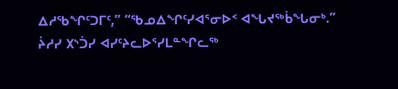ᐃᓱᖃᖏᑦᑐᒥᑦ,” “ᖃᓄᐃᖏᑦᓯᐊᕐᓂᐅᑉ ᐊᖓᔪᖅᑳᖓᓂᒃ.”
ᔩᓱᓯ ᙭ᔅᑑᓯ ᐊᓯᑦᔨᓚᐅᕐᓯᒪᓐᖏᓚᖅ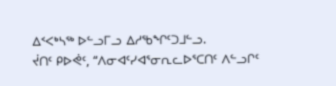ᐃᑉᐸᒃᓴᖅ ᐅᓪᓗᒥᓗ ᐃᓱᖃᖏᑦᑐᒧᓪᓗ.
ᔫᑎᑦ ᑭᐅᕚᑦ, “ᐱᓂᐊᑦᓯᐊᕐᓂᕆᓚᐅᕐᑕᑎᑦ ᐱᓪᓗᒋᑦ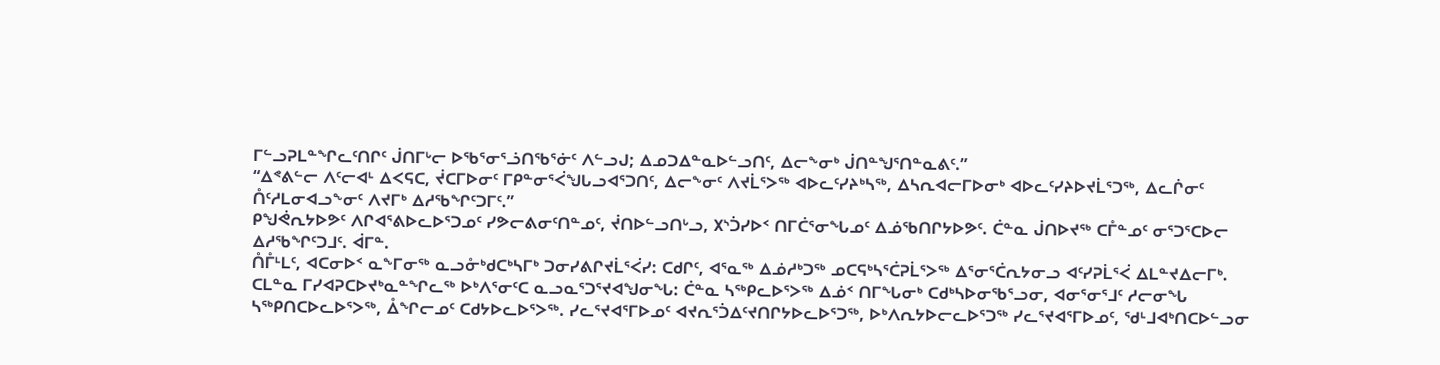ᒥᓪᓗᕈᒪᓐᖏᓚᑦᑎᒋᑦ ᒎᑎᒥᒡᓕ ᐅᖃᕐᓂᕐᓘᑎᖃᕐᓃᑦ ᐱᓪᓗᒍ; ᐃᓄᑐᐃᓐᓇᐅᓪᓗᑎᑦ, ᐃᓕᖕᓂᒃ ᒎᑎᓐᖑᕐᑎᓐᓇᕕᑦ.”
“ᐃᕝᕕᓪᓕ ᐱᑦᓕᐊᒻ ᐃᐸᕋᑕ, ᔫᑕᒥᐅᓂᑦ ᒥᑭᓐᓂᕐᐹᖑᒐᓗᐊᕐᑐᑎᑦ, ᐃᓕᖕᓂᑦ ᐱᔪᒫᕐᐳᖅ ᐊᐅᓚᑦᓯᔨᒃᓴᖅ, ᐃᓴᕆᐊᓕᒥᐅᓂᒃ ᐊᐅᓚᑦᓯᔨᐅᔪᒫᕐᑐᖅ, ᐃᓚᒌᓂᑦ ᑍᑦᓱᒪᓂᐊᓗᖕᓂᑦ ᐱᔪᒥᒃ ᐃᓱᖃᖏᑦᑐᒥᑦ.”
ᑭᖑᕚᕆᔭᐅᕗᑦ ᐱᒋᐊᕐᕕᐅᓚᐅᕐᑐᓄᑦ ᓯᕗᓕᕕᓂᑦᑎᓐᓄᑦ, ᔫᑎᐅᓪᓗᑎᒡᓗ, ᙭ᔅᑑᓯᐅᑉ ᑎᒥᑖᕐᓂᖓᓄᑦ ᐃᓅᖃᑎᒋᔭᐅᕗᑦ. ᑖᓐᓇ ᒎᑎᐅᔪᖅ ᑕᒤᓐᓄᑦ ᓂᕐᑐᕐᑕᐅᓕ ᐃᓱᖃᖏᑦᑐᒧᑦ. ᐋᒥᓐ.
ᑍᒤᒻᒪᑦ, ᐊᑕᓂᐅᑉ ᓇᖕᒥᓂᖅ ᓇᓗᓁᒃᑯᑕᒃᓴᒥᒃ ᑐᓂᓯᕕᒋᔪᒫᕐᐹᓯ: ᑕᑯᒋᑦ, ᐊᕐᓇᖅ ᐃᓅᓱᒃᑐᖅ ᓄᑕᕋᒃᓴᕐᑖᕈᒫᕐᐳᖅ ᐃᕐᓂᕐᑖᕆᔭᓂᓗ ᐊᑦᓯᕈᒫᕐᐹ ᐃᒪᓐᔪᐃᓕᒥᒃ.
ᑕᒪᓐᓇ ᒥᓯᐊᕈᑕᐅᔪᒃᓇᓐᖏᓚᖅ ᐅᒃᐱᕐᓂᑦᑕ ᓇᓗᓇᕐᑐᕐᔪᐊᖑᓂᖓ: ᑖᓐᓇ ᓴᖅᑭᓚᐅᕐᐳᖅ ᐃᓅᑉ ᑎᒥᖓᓂᒃ ᑕᑯᒃᓴᐅᓂᖃᕐᓗᓂ, ᐊᓂᕐᓂᕐᒧᑦ ᓱᓕᓂᖓ ᓴᖅᑭᑎᑕᐅᓚᐅᕐᐳᖅ, ᐂᖏᓕᓄᑦ ᑕᑯᔭᐅᓚᐅᕐᐳᖅ. ᓯᓚᕐᔪᐊᕐᒥᐅᓄᑦ ᐊᔪᕆᕐᑑᐃᑦᔪᑎᒋᔭᐅᓚᐅᕐᑐᖅ, ᐅᒃᐱᕆᔭᐅᓕᓚᐅᕐᑐᖅ ᓯᓚᕐᔪᐊᕐᒥᐅᓄᑦ, ᖁᒻᒧᐊᒃᑎᑕᐅᓪᓗᓂ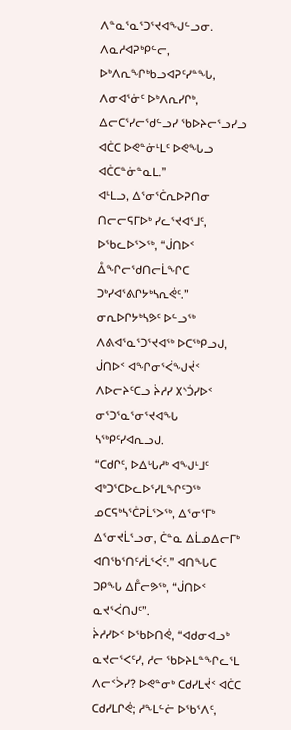ᐱᓐᓇᕐᓇᕐᑐᕐᔪᐊᖑᓪᓗᓂ.
ᐱᓇᓱᐊᕈᒃᑭᓪᓕ, ᐅᒃᐱᕆᖏᒃᑲᓗᐊᕈᑦᓯᓐᖓ, ᐱᓂᐊᕐᓃᑦ ᐅᒃᐱᕆᓯᒋᒃ, ᐃᓕᑕᕐᓯᓕᖁᓪᓗᓯ ᖃᐅᔨᓕᕐᓗᓯᓗ ᐊᑖᑕ ᐅᕙᓐᓃᒻᒪᑦ ᐅᕙᖓᓗ ᐊᑖᑕᓐᓃᓐᓇᒪ.”
ᐊᒻᒪᓗ, ᐃᕐᓂᕐᑖᕆᐅᕈᑎᓂ ᑎᓕᓕᕋᒥᐅᒃ ᓯᓚᕐᔪᐊᕐᒧᑦ, ᐅᖃᓚᐅᕐᐳᖅ, “ᒎᑎᐅᑉ ᐂᖏᓕᖁᑎᓕᒫᖏᑕ ᑐᒃᓯᐊᕐᕕᒋᔭᒃᓴᕆᕚᑦ.”
ᓂᕆᐅᒋᔭᒃᓴᕗᑦ ᐅᓪᓗᖅ ᐱᕕᐊᕐᓇᕐᑐᕐᔪᐊᖅ ᐅᑕᖅᑭᓗᒍ, ᒎᑎᐅᑉ ᐊᖏᓂᕐᐹᖑᔫᑉ ᐱᐅᓕᔨᑦᑕᓗ ᔩᓱᓯ ᙭ᔅᑑᓯᐅᑉ ᓂᕐᑐᕐᓇᕐᓂᕐᔪᐊᖓ ᓴᖅᑭᑦᓯᐊᕆᓗᒍ.
“ᑕᑯᒋᑦ, ᐅᐃᒡᒐᓱᒃ ᐊᖑᒻᒧᑦ ᐊᒃᑐᕐᑕᐅᓚᐅᕐᓯᒪᖏᑦᑐᖅ ᓄᑕᕋᒃᓴᕐᑖᕈᒫᕐᐳᖅ, ᐃᕐᓂᕐᒥᒃ ᐃᕐᓂᔪᒫᕐᓗᓂ, ᑖᓐᓇ ᐃᒫᓄᐃᓕᒥᒃ ᐊᑎᖃᕐᑎᑦᓱᒫᕐᐹᑦ.” ᐊᑎᖓᑕ ᑐᑭᖓ ᐃᒤᓕᕗᖅ, “ᒎᑎᐅᑉ ᓇᔪᕐᐹᑎᒍᑦ”.
ᔩᓱᓯᐅᑉ ᐅᖃᐅᑎᕚ, “ᐊᑯᓂᐊᓗᒃ ᓇᔪᓕᕐᐸᑦᓯ, ᓱᓕ ᖃᐅᔨᒪᓐᖏᓚᕐᒪ ᐱᓕᑉᐴᓯ? ᐅᕙᓐᓂᒃ ᑕᑯᓯᒪᔫᑉ ᐊᑖᑕ ᑕᑯᓯᒪᒋᕚ; ᓱᖕᒪᓪᓖ ᐅᖃᕐᐱᑦ,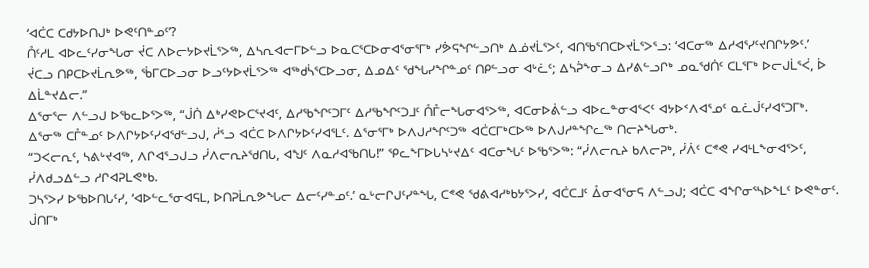‘ᐊᑖᑕ ᑕᑯᔭᐅᑎᒍᒃ ᐅᕙᑦᑎᓐᓄᑦ’?
ᑍᑦᓱᒪ ᐊᐅᓚᑦᓯᓂᖓᓂ ᔫᑕ ᐱᐅᓕᔭᐅᔪᒫᕐᐳᖅ, ᐃᓴᕆᐊᓕᒥᐅᓪᓗ ᐅᓇᑕᕐᑕᐅᓂᐊᕐᓂᕐᒥᒃ ᓯᕘᕋᖏᓪᓗᑎᒃ ᐃᓅᔪᒫᕐᐳᑦ, ᐊᑎᖃᕐᑎᑕᐅᔪᒫᕐᐳᕐᓗ: ‘ᐊᑕᓂᖅ ᐃᓱᐊᕐᓯᑦᔪᑎᒋᔭᕗᑦ.’
ᔫᑕᓗ ᑎᑭᑕᐅᔪᒫᕆᕗᖅ, ᖄᒥᑕᐅᓗᓂ ᐅᓗᑦᔭᐅᔪᒫᕐᐳᖅ ᐊᖅᑯᓵᕐᑕᐅᓗᓂ, ᐃᓄᐃᑦ ᖁᖓᓯᖏᓐᓄᑦ ᑎᑭᓪᓗᓂ ᐊᒡᓛᑦ; ᐃᓴᕉᖕᓂᓗ ᐃᓯᕕᓪᓗᒋᒃ ᓄᓇᖁᑏᑦ ᑕᒪᕐᒥᒃ ᐅᓕᒍᒫᕐᐹ, ᐆ ᐃᒫᓐᔪᐃᓕ.”
ᐃᕐᓂᕐᓕ ᐱᓪᓗᒍ ᐅᖃᓚᐅᕐᐳᖅ, “ᒎᑏ ᐃᒃᓯᕙᐅᑕᕐᔪᐊᑦ, ᐃᓱᖃᖏᑦᑐᒥᑦ ᐃᓱᖃᖏᑦᑐᒧᑦ ᑍᒤᓕᖓᓂᐊᕐᐳᖅ, ᐊᑕᓂᐅᕖᓪᓗ ᐊᐅᓚᓐᓂᐊᕐᐸᑦ ᐊᔭᐅᑉᐱᐊᕐᓄᑦ ᓇᓛᒎᑦᓯᐊᕐᑐᒥᒃ.
ᐃᕐᓂᖅ ᑕᒤᓐᓄᑦ ᐅᐱᒋᔭᐅᑦᓯᐊᖁᓪᓗᒍ, ᓲᕐᓗ ᐊᑖᑕ ᐅᐱᒋᔭᐅᑦᓯᐊᕐᒪᑦ. ᐃᕐᓂᕐᒥᒃ ᐅᐱᒍᓱᖏᑦᑐᖅ ᐊᑖᑕᒥᒃᑕᐅᖅ ᐅᐱᒍᓱᓐᖏᓚᖅ ᑎᓕᔨᖓᓂᒃ.
“ᑐᐸᓕᕆᑦ, ᓴᕕᒡᔪᐊᖅ, ᐱᒋᐊᕐᓗᒍᓗ ᓰᐱᓕᕆᔨᖁᑎᒐ, ᐊᖑᑦ ᐱᓇᓱᐊᖃᑎᒐ!” ᕿᓚᖕᒥᐅᒐᓴᒡᔪᐃᑦ ᐊᑕᓂᖓᑦ ᐅᖃᕐᐳᖅ: “ᓰᐱᓕᕆᔨ ᑲᐱᓕᕈᒃ, ᓰᐲᑦ ᑕᕝᕙ ᓯᐊᒻᒪᖕᓂᐊᕐᐳᑦ, ᓰᐱᑯᓗᐃᓪᓗ ᓱᒋᐊᕈᒪᕙᒃᑲ.
ᑐᓴᕐᐳᓯ ᐅᖃᐅᑎᒐᑦᓯ, ‘ᐊᐅᓪᓚᕐᓂᐊᕋᒪ, ᐅᑎᕈᒫᕆᕗᖓᓕ ᐃᓕᑦᓯᓐᓄᑦ.’ ᓇᒡᓕᒋᒍᑦᓯᓐᖓ, ᑕᕝᕙ ᖁᕕᐊᓱᒃᑲᔭᕐᐳᓯ, ᐊᑖᑕᒧᑦ ᐂᓂᐊᕐᓂᕋ ᐱᓪᓗᒍ; ᐊᑖᑕ ᐊᖏᓂᕐᓴᐅᖕᒪᑦ ᐅᕙᓐᓂᑦ.
ᒎᑎᒥᒃ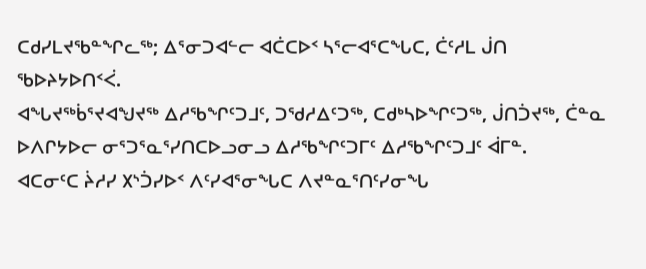ᑕᑯᓯᒪᔪᖃᓐᖏᓚᖅ; ᐃᕐᓂᑐᐊᓪᓕ ᐊᑖᑕᐅᑉ ᓴᕐᓕᐊᕐᑕᖓᑕ, ᑖᑦᓱᒪ ᒎᑎ ᖃᐅᔨᔭᐅᑎᑉᐹ.
ᐊᖓᔪᖅᑳᕐᔪᐊᖑᔪᖅ ᐃᓱᖃᖏᑦᑐᒧᑦ, ᑐᖁᓱᐃᑦᑐᖅ, ᑕᑯᒃᓴᐅᖏᑦᑐᖅ, ᒎᑎᑑᔪᖅ, ᑖᓐᓇ ᐅᐱᒋᔭᐅᓕ ᓂᕐᑐᕐᓇᕐᓯᑎᑕᐅᓗᓂᓗ ᐃᓱᖃᖏᑦᑐᒥᑦ ᐃᓱᖃᖏᑦᑐᒧᑦ ᐋᒥᓐ.
ᐊᑕᓂᑦᑕ ᔩᓱᓯ ᙭ᔅᑑᓯᐅᑉ ᐱᑦᓯᐊᕐᓂᖓᑕ ᐱᔪᓐᓇᕐᑎᑦᓯᓂᖓ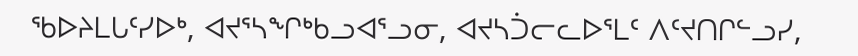ᖃᐅᔨᒪᒐᑦᓯᐅᒃ, ᐊᔪᕐᓴᖏᒃᑲᓗᐊᕐᓗᓂ, ᐊᔪᓴᑑᓕᓚᐅᕐᒪᑦ ᐱᑦᔪᑎᒋᓪᓗᓯ,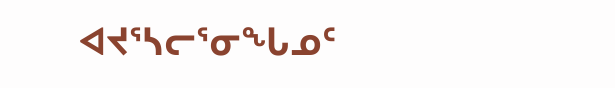ᐊᔪᕐᓴᓕᕐᓂᖓᓄᑦ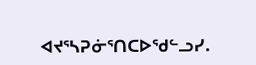ᐊᔪᕐᓴᕈᓃᕐᑎᑕᐅᖁᓪᓗᓯ.